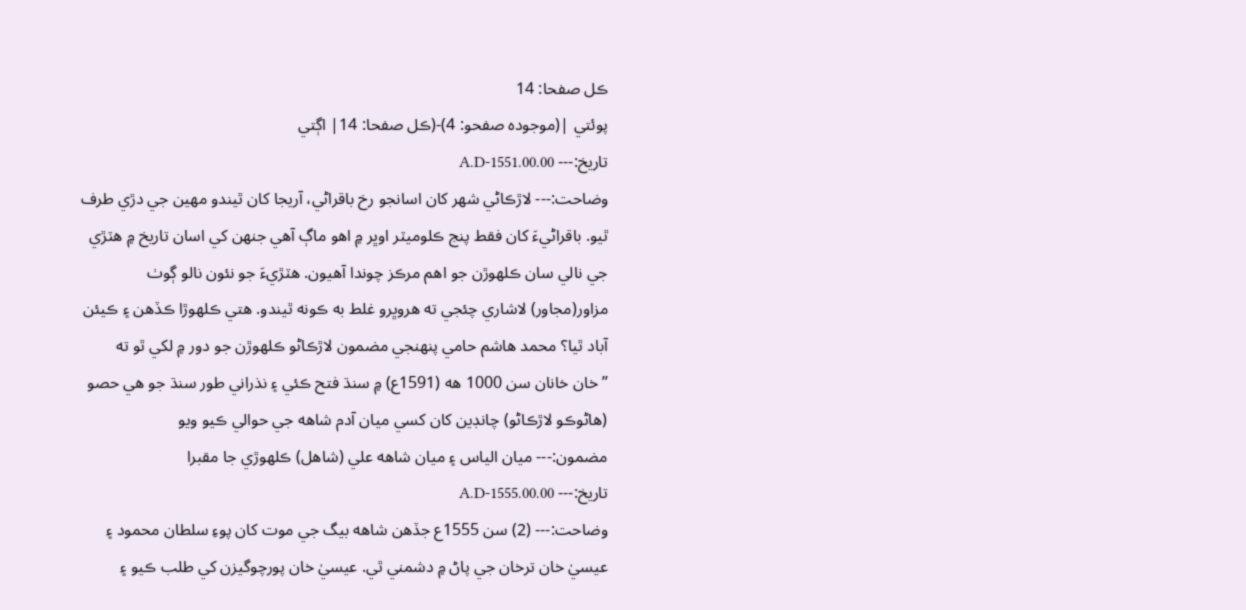ڪل صفحا: 14
پوئتي |(موجوده صفحو: 4)-(ڪل صفحا: 14| اڳتي
تاريخ:--- A.D-1551.00.00
وضاحت:--- لاڙڪاڻي شهر کان اسانجو رخ باقراڻي، آريجا کان ٿيندو مهين جي دڙي طرف ٿيو. باقراڻيءَ کان فقط پنج ڪلوميٽر اوڀر ۾ اهو ماڳ آهي جنهن کي اسان تاريخ ۾ هٽڙي جي نالي سان ڪلهوڙن جو اهم مرڪز چوندا آهيون. هٽڙيءَ جو نئون نالو ڳوٺ مزاور(مجاور) لاشاري چئجي ته هروڀرو غلط به ڪونه ٿيندو. هتي ڪلهوڙا ڪڏهن ۽ ڪيئن آباد ٿيا؟ محمد هاشم حامي پنهنجي مضمون لاڙڪاڻو ڪلهوڙن جو دور ۾ لکي ٿو ته ”خان خانان سن 1000 هه (1591ع) ۾ سنڌ فتح ڪئي ۽ نذراني طور سنڌ جو هي حصو (هاڻوڪو لاڙڪاڻو) چانڊين کان کسي ميان آدم شاهه جي حوالي ڪيو ويو
مضمون:--- ميان الياس ۽ ميان شاهه علي (شاهل) ڪلهوڙي جا مقبرا
تاريخ:--- A.D-1555.00.00
وضاحت:--- (2) سن 1555ع جڏهن شاهه بيگ جي موت کان پوءِ سلطان محمود ۽ عيسيٰ خان ترخان جي پاڻ ۾ دشمني ٿي. عيسيٰ خان پورچوگيزن کي طلب ڪيو ۽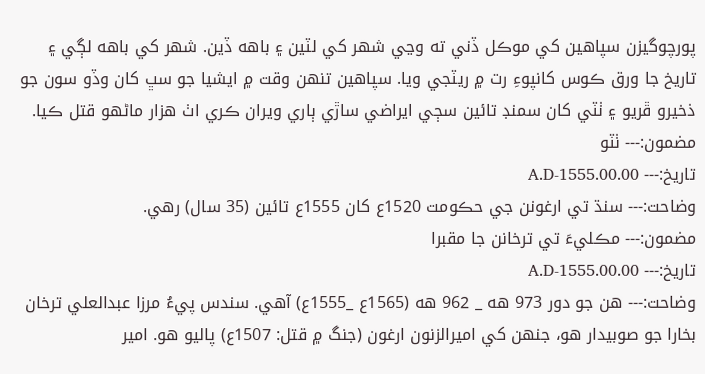پورچوگيزن سپاهين کي موڪل ڏني ته وڃي شهر کي لٽين ۽ باهه ڏين. شهر کي باهه لڳي ۽ تاريخ جا ورق ڪوس کانپوءِ رت ۾ ريٽجي ويا. سپاهين تنهن وقت ۾ ايشيا جو سڀ کان وڏو سون جو ذخيرو ڦريو ۽ ٺٽي کان سمنڊ تائين سڄي ايراضي ساڙي ٻاري ويران ڪري اٺ هزار ماڻهو قتل ڪيا.
مضمون:--- ٺٽو
تاريخ:--- A.D-1555.00.00
وضاحت:--- سنڌ تي ارغونن جي حڪومت 1520ع کان 1555ع تائين (35 سال) رهي.
مضمون:--- مڪليءَ تي ترخانن جا مقبرا
تاريخ:--- A.D-1555.00.00
وضاحت:--- هن جو دور 973 هه _ 962 هه (1565ع _1555ع) آهي. سندس پيءُ مرزا عبدالعلي ترخان بخارا جو صوبيدار هو، جنهن کي اميرالزنون ارغون (جنگ ۾ قتل: 1507ع) پاليو هو. امير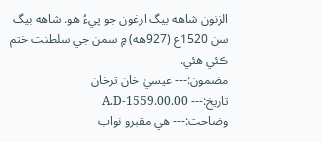الزنون شاهه بيگ ارغون جو پيءُ هو. شاهه بيگ سن 1520ع (927هه) ۾ سمن جي سلطنت ختم ڪئي هئي.
مضمون:--- عيسيٰ خان ترخان
تاريخ:--- A.D-1559.00.00
وضاحت:--- هي مقبرو نواب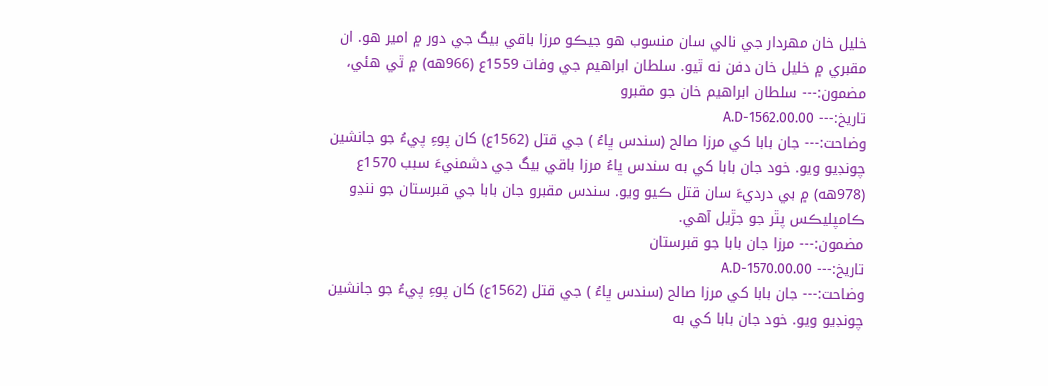خليل خان مهردار جي نالي سان منسوب هو جيڪو مرزا باقي بيگ جي دور ۾ امير هو. ان مقبري ۾ خليل خان دفن نه ٿيو. سلطان ابراهيم جي وفات 1559ع (966هه) ۾ ٿي هئي،
مضمون:--- سلطان ابراهيم خان جو مقبرو
تاريخ:--- A.D-1562.00.00
وضاحت:--- جان بابا کي مرزا صالح (سندس ڀاءُ ) جي قتل (1562ع) کان پوءِ پيءُ جو جانشين چونڊيو ويو. خود جان بابا کي به سندس ڀاءُ مرزا باقي بيگ جي دشمنيءَ سبب 1570ع (978هه) ۾ بي درديءَ سان قتل ڪيو ويو. سندس مقبرو جان بابا جي قبرستان جو ننڍو ڪامپليڪس پٿر جو جڙيل آهي.
مضمون:--- مرزا جان بابا جو قبرستان
تاريخ:--- A.D-1570.00.00
وضاحت:--- جان بابا کي مرزا صالح (سندس ڀاءُ ) جي قتل (1562ع) کان پوءِ پيءُ جو جانشين چونڊيو ويو. خود جان بابا کي به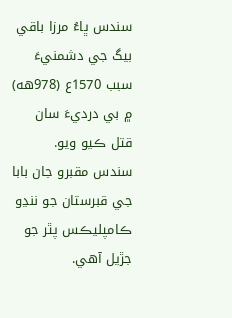سندس ڀاءُ مرزا باقي بيگ جي دشمنيءَ سبب 1570ع (978هه) ۾ بي درديءَ سان قتل ڪيو ويو. سندس مقبرو جان بابا جي قبرستان جو ننڍو ڪامپليڪس پٿر جو جڙيل آهي.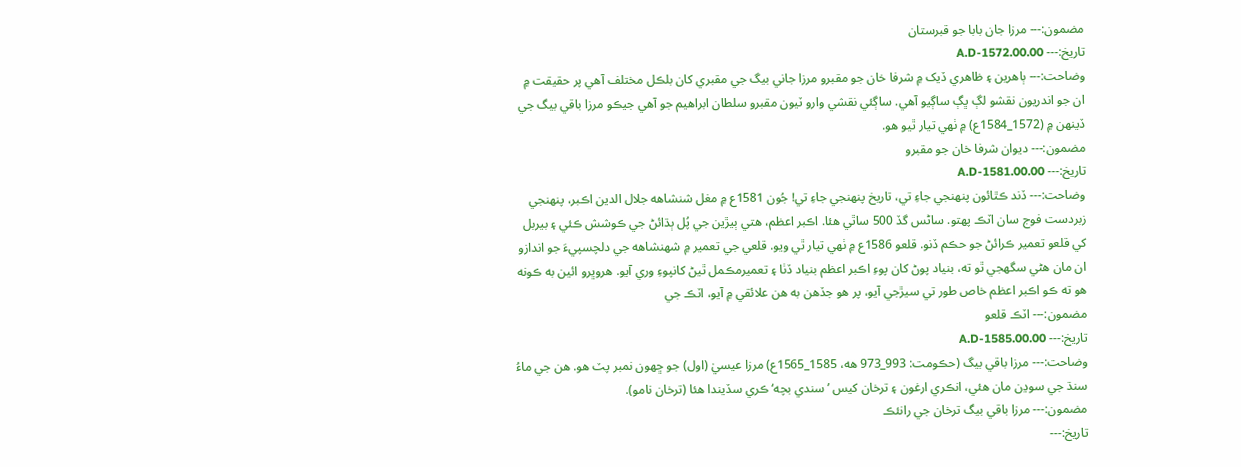مضمون:--- مرزا جان بابا جو قبرستان
تاريخ:--- A.D-1572.00.00
وضاحت:--- ٻاهرين ۽ ظاهري ڏيک ۾ شرفا خان جو مقبرو مرزا جاني بيگ جي مقبري کان بلڪل مختلف آهي پر حقيقت ۾ ان جو اندريون نقشو لڳ ڀڳ ساڳيو آهي. ساڳئي نقشي وارو ٽيون مقبرو سلطان ابراهيم جو آهي جيڪو مرزا باقي بيگ جي ڏينهن ۾ (1572_1584ع) ۾ ٺهي تيار ٿيو هو.
مضمون:--- ديوان شرفا خان جو مقبرو
تاريخ:--- A.D-1581.00.00
وضاحت:--- ڏند ڪٿائون پنهنجي جاءِ تي، تاريخ پنهنجي جاءِ تي! جُون 1581ع ۾ مغل شنشاهه جلال الدين اڪبر، پنهنجي زبردست فوج سان اٽڪ پهتو. ساڻس گڏ 500 ساٿي هئا. اڪبر اعظم، هتي ٻيڙين جي پُل ٻڌائڻ جي ڪوشش ڪئي ۽ بيربل کي قلعو تعمير ڪرائڻ جو حڪم ڏنو. قلعو 1586ع ۾ ٺهي تيار ٿي ويو. قلعي جي تعمير ۾ شهنشاهه جي دلچسپيءَ جو اندازو ان مان هڻي سگهجي ٿو ته، بنياد پوڻ کان پوءِ اڪبر اعظم بنياد ڏٺا ۽ تعميرمڪمل ٿيڻ کانپوءِ وري آيو. هروڀرو ائين به ڪونه هو ته ڪو اڪبر اعظم خاص طور تي سيڙجي آيو، پر هو جڏهن به هن علائقي ۾ آيو، اٽڪ جي
مضمون:--- اٽڪ قلعو
تاريخ:--- A.D-1585.00.00
وضاحت:--- مرزا باقي بيگ (حڪومت: 993_973 هه، 1585_1565ع) مرزا عيسيٰ (اول) جو ڇهون نمبر پٽ هو. هن جي ماءُ سنڌ جي سوڍن مان هئي، انڪري ارغون ۽ ترخان کيس ’سندي بچه‘ ڪري سڏيندا هئا (ترخان نامو).
مضمون:--- مرزا باقي بيگ ترخان جي رانئڪ
تاريخ:---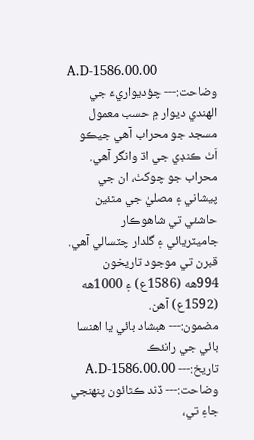A.D-1586.00.00
وضاحت:--- چؤديواريءَ جي الهندي ديوار ۾ حسب معمول مسجد جو محراب آهي جيڪو اَٺ ڪنڊي جي اڌ وانگر آهي. محراب جو چوکٺ، ان جي پيشاني ۽ مصليٰ جي مٿئين حاشئي تي شاهوڪار جاميٽريائي ۽ گلدار چٽسالي آهي. قبرن تي موجود تاريخون 994هه (1586ع) ۽ 1000هه (1592ع) آهن.
مضمون:--- هبشاد بائي يا اهنسا بائي جي رانئڪ
تاريخ:--- A.D-1586.00.00
وضاحت:--- ڏند ڪٿائون پنهنجي جاءِ تي،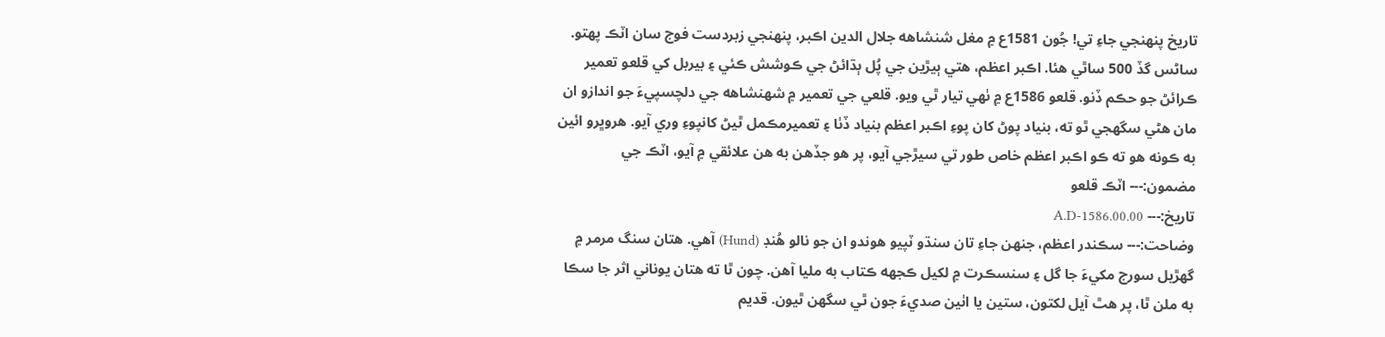تاريخ پنهنجي جاءِ تي! جُون 1581ع ۾ مغل شنشاهه جلال الدين اڪبر، پنهنجي زبردست فوج سان اٽڪ پهتو. ساڻس گڏ 500 ساٿي هئا. اڪبر اعظم، هتي ٻيڙين جي پُل ٻڌائڻ جي ڪوشش ڪئي ۽ بيربل کي قلعو تعمير ڪرائڻ جو حڪم ڏنو. قلعو 1586ع ۾ ٺهي تيار ٿي ويو. قلعي جي تعمير ۾ شهنشاهه جي دلچسپيءَ جو اندازو ان مان هڻي سگهجي ٿو ته، بنياد پوڻ کان پوءِ اڪبر اعظم بنياد ڏٺا ۽ تعميرمڪمل ٿيڻ کانپوءِ وري آيو. هروڀرو ائين به ڪونه هو ته ڪو اڪبر اعظم خاص طور تي سيڙجي آيو، پر هو جڏهن به هن علائقي ۾ آيو، اٽڪ جي
مضمون:--- اٽڪ قلعو
تاريخ:--- A.D-1586.00.00
وضاحت:--- سڪندر اعظم، جنهن جاءِ تان سنڌو ٽپيو هوندو ان جو نالو هُنڊ (Hund) آهي. هتان سنگ مرمر ۾ گهڙيل سورج مکيءَ جا گل ۽ سنسڪرت ۾ لکيل ڪجهه ڪتاب به مليا آهن. چون ٿا ته هتان يوناني اثر جا سڪا به ملن ٿا، پر هٿ آيل لکتون، ستين يا اٺين صديءَ جون ٿي سگهن ٿيون. قديم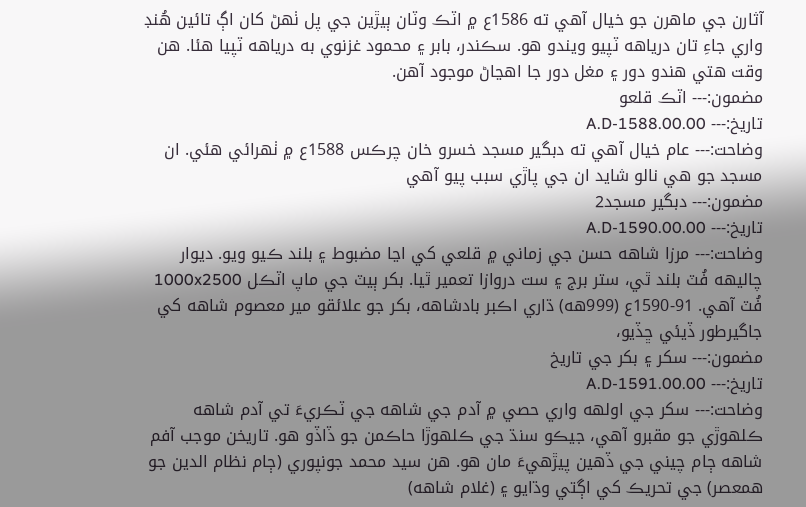آثارن جي ماهرن جو خيال آهي ته 1586ع ۾ اٽڪ وٽان ٻيڙين جي پل ٺهڻ کان اڳ تائين هُنڊ واري جاءِ تان درياهه ٽپيو ويندو هو. سڪندر، بابر ۽ محمود غزنوي به درياهه ٽپيا هئا. هن وقت هتي هندو دور ۽ مغل دور جا اهڃاڻ موجود آهن.
مضمون:--- اٽڪ قلعو
تاريخ:--- A.D-1588.00.00
وضاحت:--- عام خيال آهي ته دبگير مسجد خسرو خان چرڪس 1588ع ۾ ٺهرائي هئي. ان مسجد جو هي نالو شايد ان جي پاڙي سبب پيو آهي
مضمون:--- دبگير مسجد2
تاريخ:--- A.D-1590.00.00
وضاحت:--- مرزا شاهه حسن جي زماني ۾ قلعي کي اڃا مضبوط ۽ بلند ڪيو ويو. ديوار چاليهه فُٽ بلند ٿي، ستر برج ۽ ست دروازا تعمير ٿيا. بکر ٻيٽ جي ماپ اٽڪل 1000x2500 فُٽ آهي. 91-1590ع (999هه) ڌاري اڪبر بادشاهه، بکر جو علائقو مير معصوم شاهه کي جاگيرطور ڏيئي ڇڏيو،
مضمون:--- سکر ۽ بکر جي تاريخ
تاريخ:--- A.D-1591.00.00
وضاحت:--- سکر جي اولهه واري حصي ۾ آدم جي شاهه جي ٽڪريءَ تي آدم شاهه ڪلهوڙي جو مقبرو آهي، جيڪو سنڌ جي ڪلهوڙا حاڪمن جو ڏاڏو هو. تاريخن موجب آفم شاهه ڄام چيني جي ڏهين پيڙهيءَ مان هو. هن سيد محمد جونپوري (ڄام نظام الدين جو همعصر) جي تحريڪ کي اڳتي وڌايو ۽ (غلام شاهه)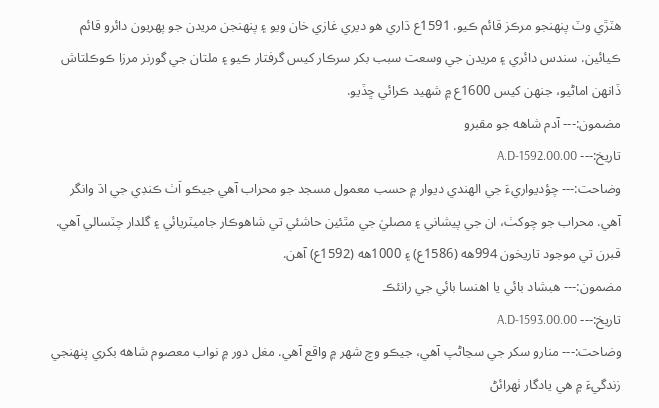هٽڙي وٽ پنهنجو مرڪز قائم ڪيو. 1591ع ڌاري هو ديري غازي خان ويو ۽ پنهنجن مريدن جو پهريون دائرو قائم ڪيائين. سندس دائري ۽ مريدن جي وسعت سبب بکر سرڪار کيس گرفتار ڪيو ۽ ملتان جي گورنر مرزا ڪوڪلتاش ڏانهن اماڻيو، جنهن کيس 1600ع ۾ شهيد ڪرائي ڇڏيو.
مضمون:--- آدم شاهه جو مقبرو
تاريخ:--- A.D-1592.00.00
وضاحت:--- چؤديواريءَ جي الهندي ديوار ۾ حسب معمول مسجد جو محراب آهي جيڪو اَٺ ڪنڊي جي اڌ وانگر آهي. محراب جو چوکٺ، ان جي پيشاني ۽ مصليٰ جي مٿئين حاشئي تي شاهوڪار جاميٽريائي ۽ گلدار چٽسالي آهي. قبرن تي موجود تاريخون 994هه (1586ع) ۽ 1000هه (1592ع) آهن.
مضمون:--- هبشاد بائي يا اهنسا بائي جي رانئڪ
تاريخ:--- A.D-1593.00.00
وضاحت:--- منارو سکر جي سڃاڻپ آهي، جيڪو وچ شهر ۾ واقع آهي. مغل دور ۾ نواب معصوم شاهه بکري پنهنجي زندگيءَ ۾ هي يادگار ٺهرائڻ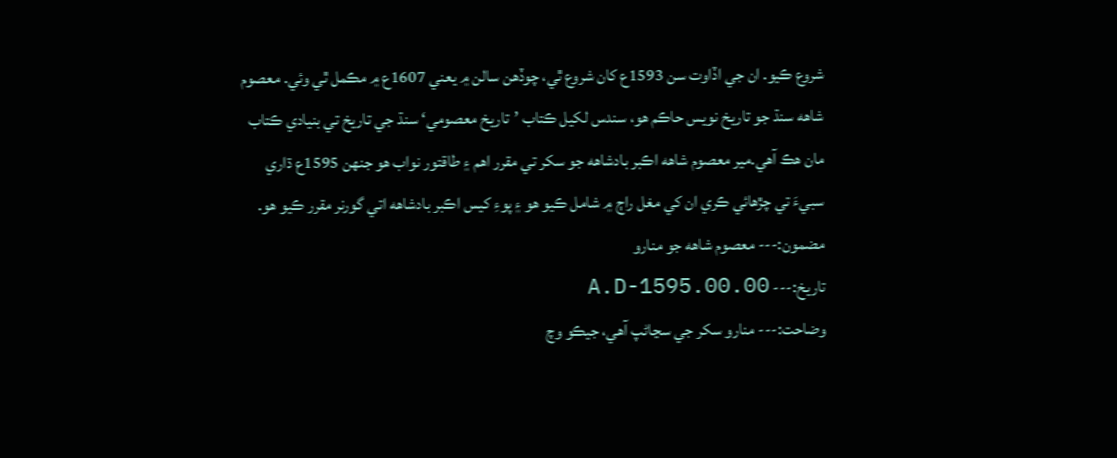شروع ڪيو. ان جي اڏاوت سن 1593ع کان شروع ٿي، چوڏهن سالن ۾ يعني 1607ع ۾ مڪمل ٿي وئي. معصوم شاهه سنڌ جو تاريخ نويس حاڪم هو، سندس لکيل ڪتاب ’تاريخ معصومي‘ سنڌ جي تاريخ تي بنيادي ڪتاب مان هڪ آهي.مير معصوم شاهه اڪبر بادشاهه جو سکر تي مقرر اهم ۽ طاقتور نواب هو جنهن 1595ع ڌاري سبيءَ تي چڙهائي ڪري ان کي مغل راڄ ۾ شامل ڪيو هو ۽ پوءِ کيس اڪبر بادشاهه اتي گورنر مقرر ڪيو هو.
مضمون:--- معصوم شاهه جو منارو
تاريخ:--- A.D-1595.00.00
وضاحت:--- منارو سکر جي سڃاڻپ آهي، جيڪو وچ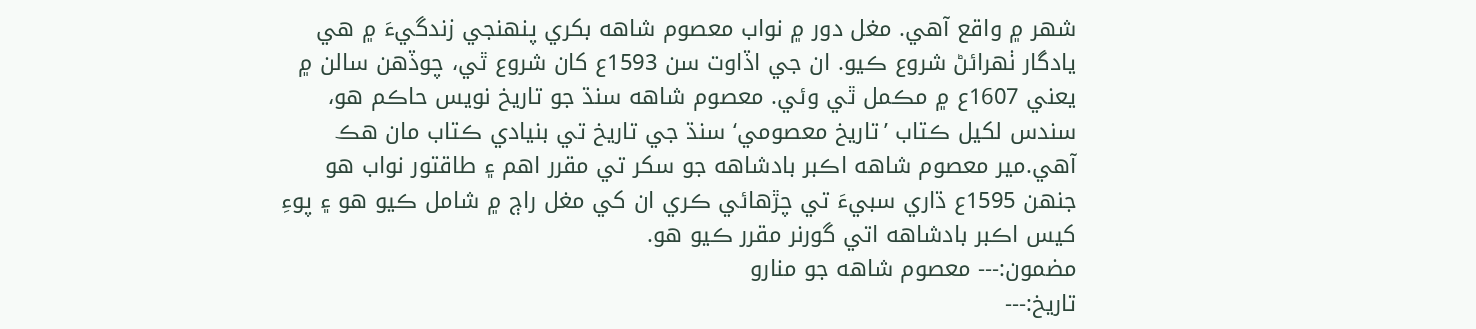شهر ۾ واقع آهي. مغل دور ۾ نواب معصوم شاهه بکري پنهنجي زندگيءَ ۾ هي يادگار ٺهرائڻ شروع ڪيو. ان جي اڏاوت سن 1593ع کان شروع ٿي، چوڏهن سالن ۾ يعني 1607ع ۾ مڪمل ٿي وئي. معصوم شاهه سنڌ جو تاريخ نويس حاڪم هو، سندس لکيل ڪتاب ’تاريخ معصومي‘ سنڌ جي تاريخ تي بنيادي ڪتاب مان هڪ آهي.مير معصوم شاهه اڪبر بادشاهه جو سکر تي مقرر اهم ۽ طاقتور نواب هو جنهن 1595ع ڌاري سبيءَ تي چڙهائي ڪري ان کي مغل راڄ ۾ شامل ڪيو هو ۽ پوءِ کيس اڪبر بادشاهه اتي گورنر مقرر ڪيو هو.
مضمون:--- معصوم شاهه جو منارو
تاريخ:---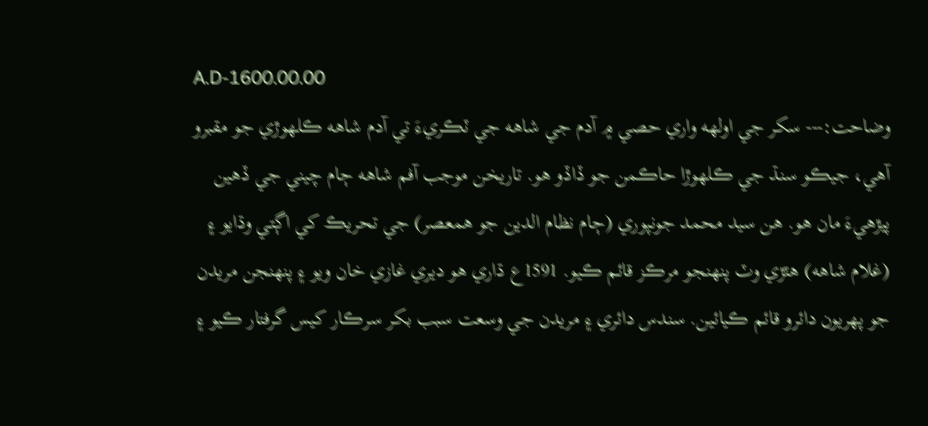A.D-1600.00.00
وضاحت:--- سکر جي اولهه واري حصي ۾ آدم جي شاهه جي ٽڪريءَ تي آدم شاهه ڪلهوڙي جو مقبرو آهي، جيڪو سنڌ جي ڪلهوڙا حاڪمن جو ڏاڏو هو. تاريخن موجب آفم شاهه ڄام چيني جي ڏهين پيڙهيءَ مان هو. هن سيد محمد جونپوري (ڄام نظام الدين جو همعصر) جي تحريڪ کي اڳتي وڌايو ۽ (غلام شاهه) هٽڙي وٽ پنهنجو مرڪز قائم ڪيو. 1591ع ڌاري هو ديري غازي خان ويو ۽ پنهنجن مريدن جو پهريون دائرو قائم ڪيائين. سندس دائري ۽ مريدن جي وسعت سبب بکر سرڪار کيس گرفتار ڪيو ۽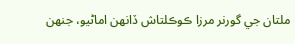ملتان جي گورنر مرزا ڪوڪلتاش ڏانهن اماڻيو، جنهن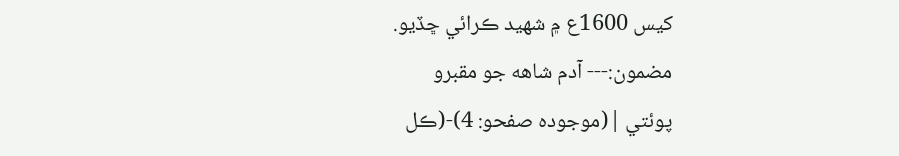کيس 1600ع ۾ شهيد ڪرائي ڇڏيو.
مضمون:--- آدم شاهه جو مقبرو
پوئتي |(موجوده صفحو: 4)-(ڪل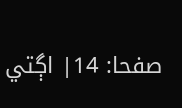صفحا: 14| اڳتي